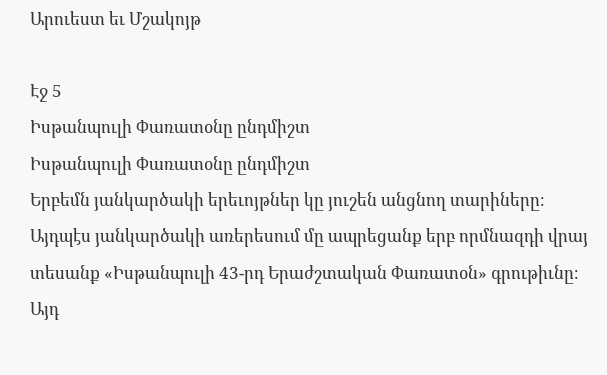Արուեստ եւ Մշակոյթ

Էջ 5
Իսթանպուլի Փառատօնը ընդմիշտ
Իսթանպուլի Փառատօնը ընդմիշտ
Երբեմն յանկարծակի երեւոյթներ կը յուշեն անցնող տարիները։ Այդպէս յանկարծակի առերեսում մը ապրեցանք երբ որմնազդի վրայ տեսանք «Իսթանպուլի 43-րդ Երաժշտական Փառատօն» գրութիւնը։ Այդ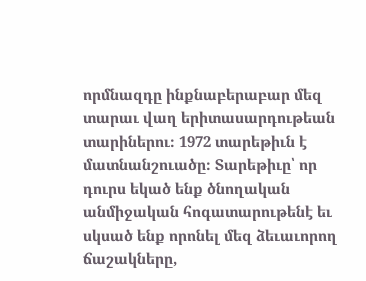որմնազդը ինքնաբերաբար մեզ տարաւ վաղ երիտասարդութեան տարիներու։ 1972 տարեթիւն է մատնանշուածը։ Տարեթիւը՝ որ դուրս եկած ենք ծնողական անմիջական հոգատարութենէ եւ սկսած ենք որոնել մեզ ձեւաւորող ճաշակները,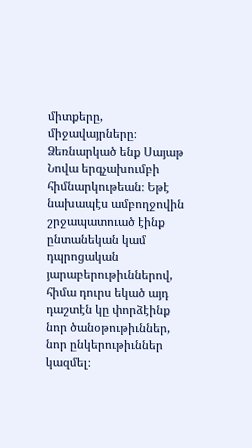միտքերը, միջավայրները։ Ձեռնարկած ենք Սայաթ Նովա երգչախումբի հիմնարկութեան։ Եթէ նախապէս ամբողջովին շրջապատուած էինք ընտանեկան կամ դպրոցական յարաբերութիւններով, հիմա դուրս եկած այդ դաշտէն կը փորձէինք նոր ծանօթութիւններ, նոր ընկերութիւններ կազմել։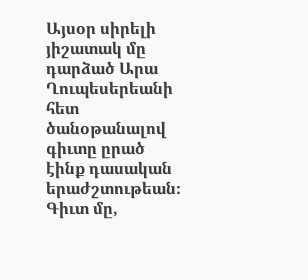Այսօր սիրելի յիշատակ մը դարձած Արա Ղուպեսերեանի հետ ծանօթանալով գիւտը ըրած էինք դասական երաժշտութեան։ Գիւտ մը,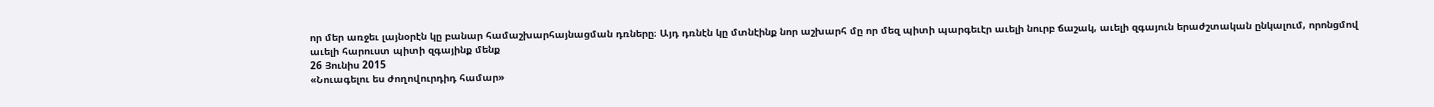որ մեր առջեւ լայնօրէն կը բանար համաշխարհայնացման դռները։ Այդ դռնէն կը մտնէինք նոր աշխարհ մը որ մեզ պիտի պարգեւէր աւելի նուրբ ճաշակ, աւելի զգայուն երաժշտական ընկալում, որոնցմով աւելի հարուստ պիտի զգայինք մենք
26 Յունիս 2015
«Նուագելու ես ժողովուրդիդ համար»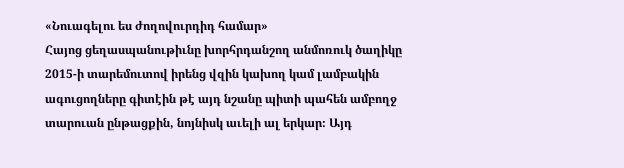«Նուագելու ես ժողովուրդիդ համար»
Հայոց ցեղասպանութիւնը խորհրդանշող անմոռուկ ծաղիկը 2015-ի տարեմուտով իրենց վզին կախող կամ լամբակին ագուցողները գիտէին թէ այդ նշանը պիտի պահեն ամբողջ տարուան ընթացքին, նոյնիսկ աւելի ալ երկար։ Այդ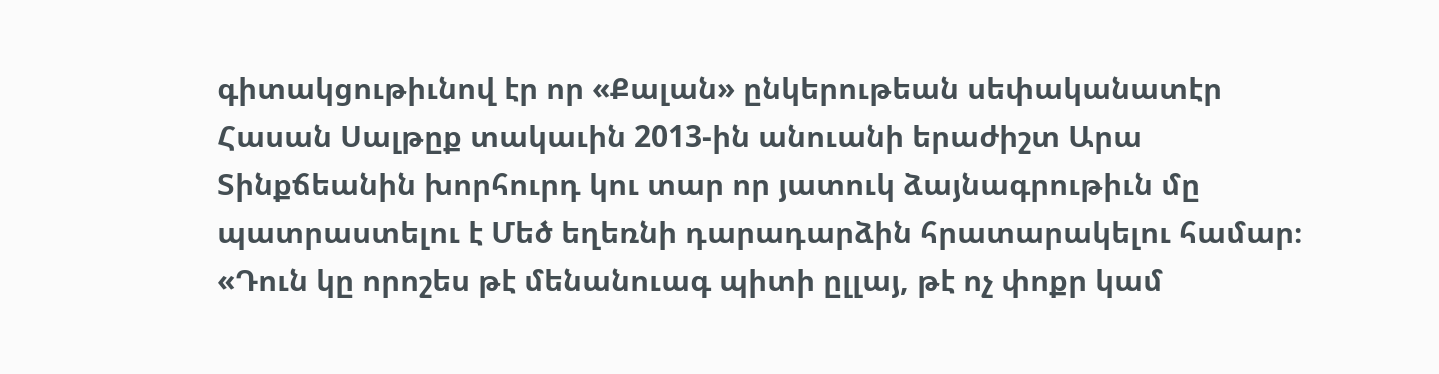գիտակցութիւնով էր որ «Քալան» ընկերութեան սեփականատէր Հասան Սալթըք տակաւին 2013-ին անուանի երաժիշտ Արա Տինքճեանին խորհուրդ կու տար որ յատուկ ձայնագրութիւն մը պատրաստելու է Մեծ եղեռնի դարադարձին հրատարակելու համար։ «Դուն կը որոշես թէ մենանուագ պիտի ըլլայ, թէ ոչ փոքր կամ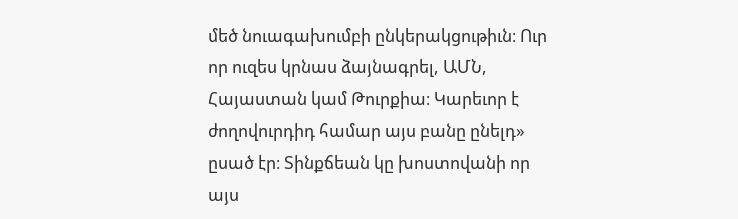մեծ նուագախումբի ընկերակցութիւն։ Ուր որ ուզես կրնաս ձայնագրել, ԱՄՆ, Հայաստան կամ Թուրքիա։ Կարեւոր է ժողովուրդիդ համար այս բանը ընելդ» ըսած էր։ Տինքճեան կը խոստովանի որ այս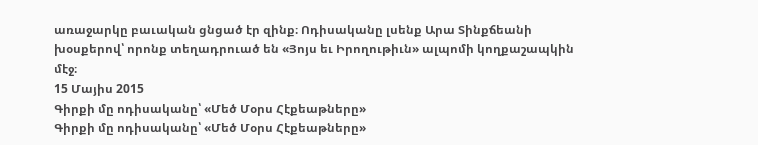առաջարկը բաւական ցնցած էր զինք։ Ոդիսականը լսենք Արա Տինքճեանի խօսքերով՝ որոնք տեղադրուած են «Յոյս եւ Իրողութիւն» ալպոմի կողքաշապկին մէջ։
15 Մայիս 2015
Գիրքի մը ոդիսականը՝ «Մեծ Մօրս Հէքեաթները»
Գիրքի մը ոդիսականը՝ «Մեծ Մօրս Հէքեաթները»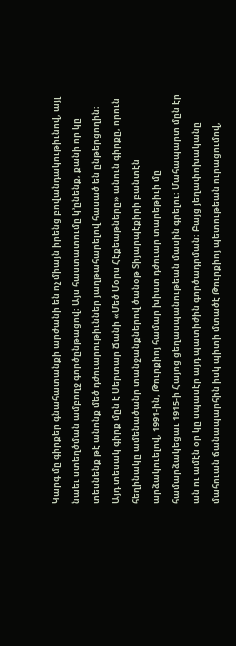Կարգ մը գիրքեր գնահատանքի արժանի են ոչ միայն իրենց բովանդակութիւնով, այլ նաեւ ստեղծման ամբողջ գործընթացով։ Այս հաստատումը կ՚ընենք, քանի որ կը տեսնենք թէ անոնք մեծ դժուարութիւններ յաղթահարելով հասած են ընթերցողին։ Այդ տեսակ գիրք մըն է Սերտար Ճանի «Մեծ Մօրս Հէքեաթները» անուն գիրքը, որուն հեղինակը ամենածանր տանջանքներով ծանօթ Տիյարպէքիրի բանտէն արձակուելով, 1991-ին, Թուրքիոյ համար խիստ դժուար տարեթիւի մը համարձակեցաւ 1915-ի Հայոց ցեղասպանութեան մասին գրելու։ Մահապարտ մըն էր ան ու ամէն օր կը սպասէր այդ պատիժին գործադրման։ Բայց յեղափոխականը մահուան ճանապարհին իսկ պիտի մտածէ Թուրքիոյ պետութեան ուրացումով,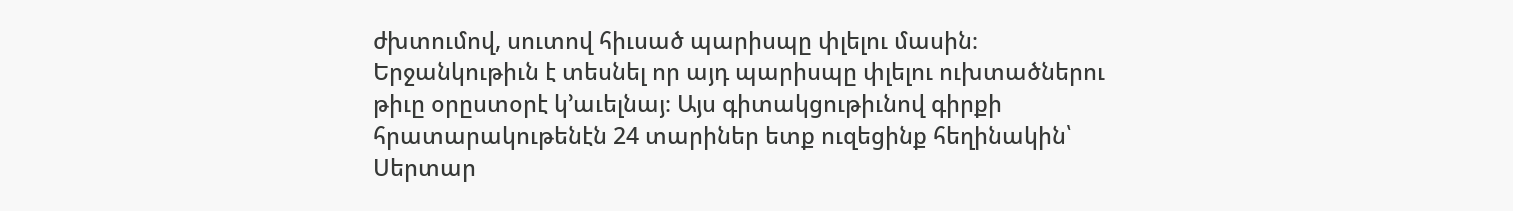ժխտումով, սուտով հիւսած պարիսպը փլելու մասին։ Երջանկութիւն է տեսնել որ այդ պարիսպը փլելու ուխտածներու թիւը օրըստօրէ կ՚աւելնայ։ Այս գիտակցութիւնով գիրքի հրատարակութենէն 24 տարիներ ետք ուզեցինք հեղինակին՝ Սերտար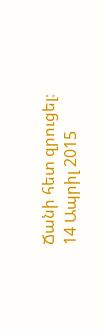Ճանի հետ զրուցել։
14 Ապրիլ 2015